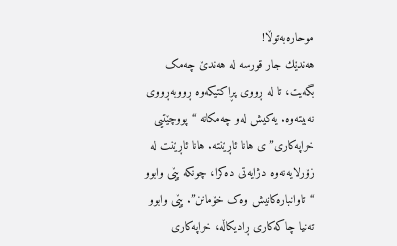موحارەبەتوڵا!
هەندێك جار قورسە لە هەندێ چەمک بگەیت، تا لە ڕووی پڕاکتیکەوە ڕووبەڕووی نەبیتەوە. یەکیش لەو چەمکانە “پووچێتیی خراپەکاری”ی هانا ئاڕێنتە. هانا ئاڕێنت لە زۆرلایەنەوە دژایەتی دەکرا، چونکە پێی وابوو “تاوانبارەکانیش وەک خۆمانن”. پێی وابوو تەنیا چاکەکاری ڕادیکاڵە، خراپەکاری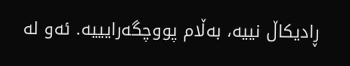ڕادیکاڵ نییە، بەڵام پووچگەرایییە. ئەو لە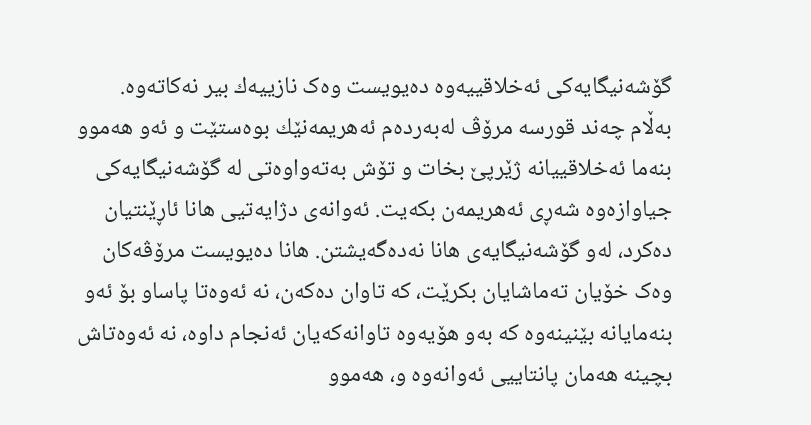گۆشەنیگایەکی ئەخلاقییەوە دەیویست وەک نازییەك بیر نەکاتەوە. بەڵام چەند قورسە مرۆڤ لەبەردەم ئەهریمەنێك بوەستێت و ئەو هەموو بنەما ئەخلاقییانە ژێرپێ بخات و تۆش بەتەواوەتی لە گۆشەنیگایەکی جیاوازەوە شەڕی ئەهریمەن بکەیت. ئەوانەی دژایەتیی هانا ئاڕێنتیان دەکرد، لەو گۆشەنیگایەی هانا نەدەگەیشتن. هانا دەیویست مرۆڤەکان وەک خۆیان تەماشایان بکرێت، کە تاوان دەکەن، نە ئەوەتا پاساو بۆ ئەو بنەمایانە بێنینەوە کە بەو هۆیەوە تاوانەکەیان ئەنجام داوە، نە ئەوەتاش بچینە هەمان پانتاییی ئەوانەوە و، هەموو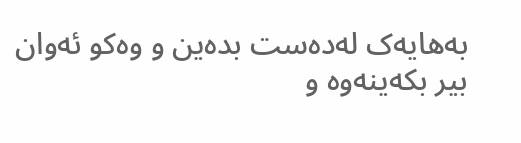بەهایەک لەدەست بدەین و وەکو ئەوان بیر بکەینەوە و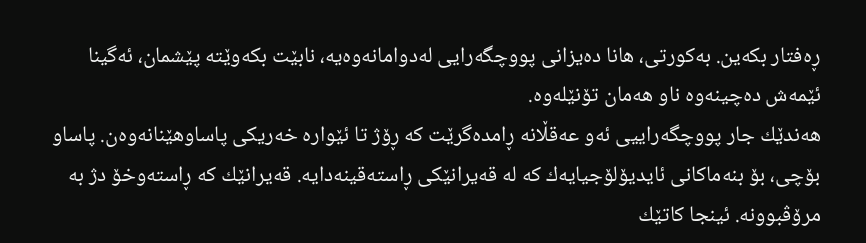ڕەفتار بکەین. بەکورتی، هانا دەیزانی پووچگەرایی لەدوامانەوەیە، نابێت بکەوێتە پێشمان، ئەگینا ئێمەش دەچینەوە ناو هەمان تۆنێلەوە.
هەندێك جار پووچگەراییی ئەو عەقڵانە ڕامدەگرێت کە ڕۆژ تا ئێوارە خەریکی پاساوهێنانەوەن. پاساو بۆچی، بۆ بنەماکانی ئایدیۆلۆجیایەك کە لە قەیرانێکی ڕاستەقینەدایە. قەیرانێك کە ڕاستەوخۆ دژ بە مرۆڤبوونە. ئینجا کاتێك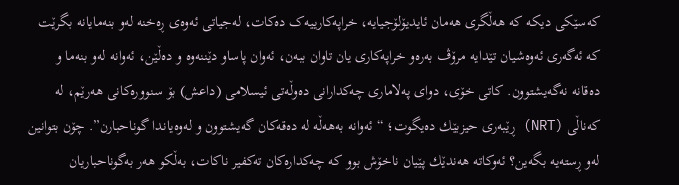کەسێکی دیکە کە هەڵگری هەمان ئایدیۆلۆجیایە، خراپەکارییەک دەکات، لەجیاتی ئەوەی ڕەخنە لەو بنەمایانە بگرێت کە ئەگەری ئەوەشیان تێدایە مرۆڤ بەرەو خراپەکاری یان تاوان ببەن، ئەوان پاساو دێننەوە و دەڵێن، ئەوانە لەو بنەما و دەقانە نەگەیشتوون. کاتی خۆی، دوای پەلاماری چەکدارانی دەوڵەتی ئیسلامی (داعش) بۆ سنوورەکانی هەرێم، لە کەناڵی (NRT) ڕێبەری حیزبێك دەیگوت؛ “ئەوانە بەهەڵە لە دەقەکان گەیشتوون و لەوەیاندا گوناحبارن”. چۆن بتوانین لەو ڕستەیە بگەین؟ ئەوکاتە هەندێك پێیان ناخۆش بوو کە چەکدارەکان تەکفیر ناکات، بەڵکو هەر بەگوناحباریان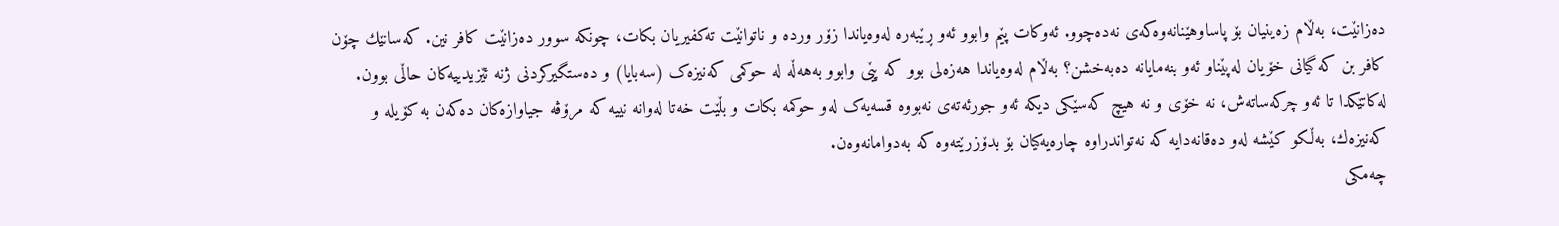دەزانێت، بەڵام زەینیان بۆ پاساوهێنانەوەکەی نەدەچوو. ئەوکات پێم وابوو ئەو ڕێبەرە لەوەیاندا زۆر وردە و ناتوانێت تەکفیریان بکات، چونکە سوور دەزانێت کافر نین. کەسانێك چۆن کافر بن کە گیانی خۆیان لەپێناو ئەو بنەمایانە دەبەخشن؟ بەڵام لەوەیاندا هەزەلی بوو کە پێی وابوو بەهەڵە لە حوکمی کەنیزەک (سەبایا) و دەستگیرکردنی ژنە ئێزیدییەکان حاڵی بوون. لەکاتێکدا تا ئەو چرکەساتەش، نە خۆی و نە هیچ کەسێکی دیکە ئەو جورئەتەی نەبووە قسەیەک لەو حوکمە بکات و بڵێت خەتا لەوانە نییە کە مرۆڤە جیاوازەکان دەکەن بە کۆیلە و کەنیزەك، بەڵکو کێشە لەو دەقانەدایە کە نەتواندراوە چارەیەکیان بۆ بدۆزرێتەوە کە بەدوامانەوەن.
چەمکی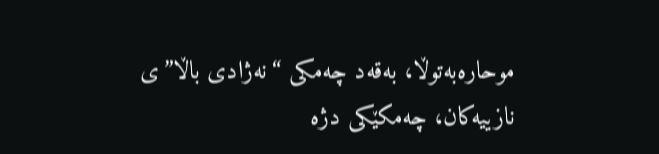موحارەبەتوڵا، بەقەد چەمکی “نەژادی باڵا”ی نازییەکان، چەمکێکی دژە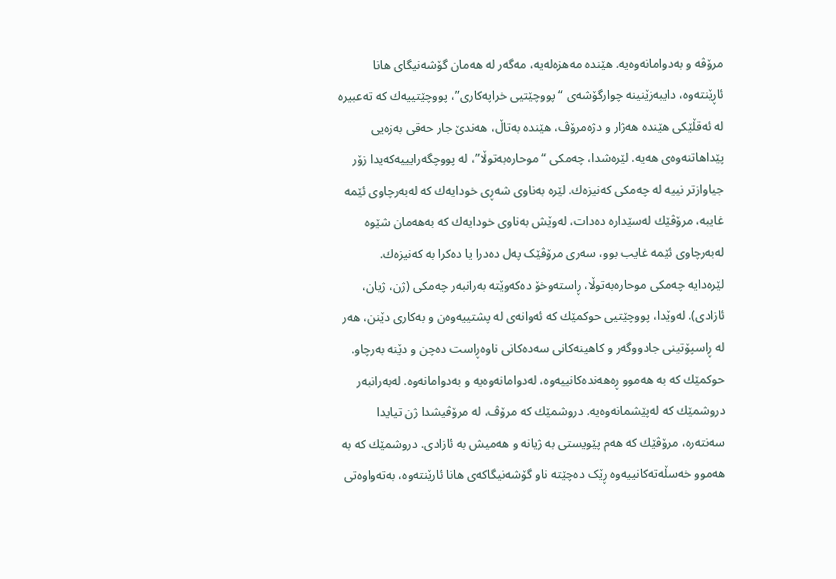مرۆڤە و بەدوامانەوەیە. هێندە مەهزەلەیە، مەگەر لە هەمان گۆشەنیگای هانا ئاڕێنتەوە، دایبەزێنینە چوارگۆشەی “پووچێتیی خراپەکاری”، پووچێتییەك کە تەعبیرە لە ئەقڵێکی هێندە هەژار و دژەمرۆڤ، هێندە بەتاڵ، هەندێ جار حەقی بەزەیی پێداهاتنەوەی هەیە. لێرەشدا، چەمکی “موحارەبەتوڵا”، لە پووچگەرایییەکەیدا زۆر جیاوازتر نییە لە چەمکی کەنیزەك. لێرە بەناوی شەڕی خودایەك کە لەبەرچاوی ئێمە غایبە، مرۆڤێك لەسێدارە دەدات، لەوێش بەناوی خودایەك کە بەهەمان شێوە لەبەرچاوی ئێمە غایب بوو، سەری مرۆڤێک پەل دەدرا یا دەکرا بە کەنیزەك.
لێرەدایە چەمکی موحارەبەتوڵا، ڕاستەوخۆ دەکەوێتە بەرانبەر چەمکی (ژن، ژیان، ئازادی). لەوێدا، پووچێتیی حوکمێك کە ئەوانەی لە پشتییەوەن و بەکاری دێنن، هەر لە ڕاسپۆتینی جادووگەر و کاهینەکانی سەدەکانی ناوەڕاست دەچن و دێنە بەرچاو. حوکمێك کە بە هەموو ڕەهەندەکانییەوە، لەدوامانەوەیە و بەدوامانەوە. لەبەرانبەر دروشمێك کە لەپێشمانەوەیە. دروشمێك کە مرۆڤ، لە مرۆڤیشدا ژن تیایدا سەنتەرە، مرۆڤێك کە هەم پێویستی بە ژیانە و هەمیش بە ئازادی. دروشمێك کە بە هەموو خەسڵەتەکانییەوە ڕێک دەچێتە ناو گۆشەنیگاکەی هانا ئارێنتەوە، بەتەواوەتی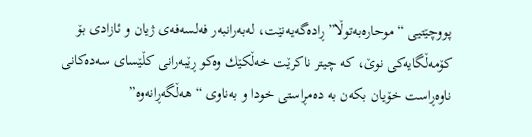پووچێتیی “موحارەبەتوڵا” ڕادەگەیەنێت، لەبەرانبەر فەلسەفەی ژیان و ئازادی بۆ کۆمەڵگایەکی نوێ، کە چیتر ناکرێت خەڵکێك وەکو ڕێبەرانی کڵێسای سەدەکانی ناوەڕاست خۆیان بکەن بە دەمڕاستی خودا و بەناوی “هەڵگەڕانەوە”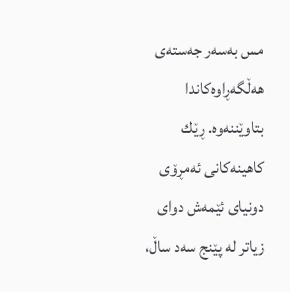مس بەسەر جەستەی هەڵگەڕاوەکاندا بتاوێننەوە. ڕێك کاهینەکانی ئەمڕۆی دونیای ئێمەش دوای زیاتر لە پێنج سەد ساڵ،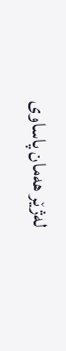لەژێر هەمان پاساوی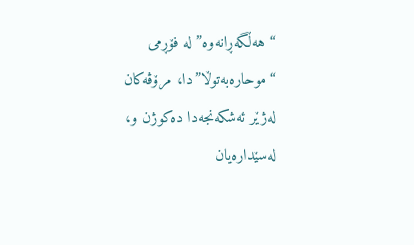“هەڵگەڕانەوە” لە فۆڕمی “موحارەبەتوڵا”دا، مرۆڤەکان لەژێر ئەشکەنجەدا دەکوژن و، لەسێدارەیان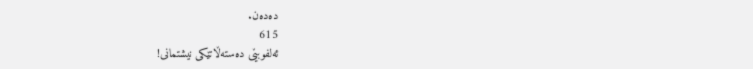دەدەن.
615
ئەلفوبێی دەستەڵاتێکی نیشتمانی!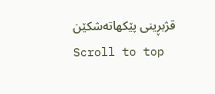قژبڕینی پێکهاتەشکێن
Scroll to top